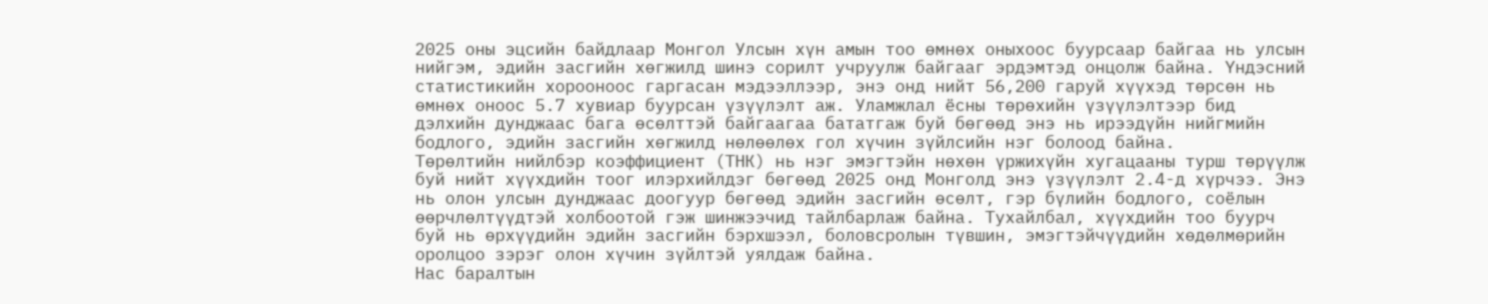2025 оны эцсийн байдлаар Монгол Улсын хүн амын тоо өмнөх оныхоос буурсаар байгаа нь улсын нийгэм, эдийн засгийн хөгжилд шинэ сорилт учруулж байгааг эрдэмтэд онцолж байна. Үндэсний статистикийн хорооноос гаргасан мэдээллээр, энэ онд нийт 56,200 гаруй хүүхэд төрсөн нь өмнөх оноос 5.7 хувиар буурсан үзүүлэлт аж. Уламжлал ёсны төрөхийн үзүүлэлтээр бид дэлхийн дунджаас бага өсөлттэй байгаагаа бататгаж буй бөгөөд энэ нь ирээдүйн нийгмийн бодлого, эдийн засгийн хөгжилд нөлөөлөх гол хүчин зүйлсийн нэг болоод байна.
Төрөлтийн нийлбэр коэффициент (ТНК) нь нэг эмэгтэйн нөхөн үржихүйн хугацааны турш төрүүлж буй нийт хүүхдийн тоог илэрхийлдэг бөгөөд 2025 онд Монголд энэ үзүүлэлт 2.4-д хүрчээ. Энэ нь олон улсын дунджаас доогуур бөгөөд эдийн засгийн өсөлт, гэр бүлийн бодлого, соёлын өөрчлөлтүүдтэй холбоотой гэж шинжээчид тайлбарлаж байна. Тухайлбал, хүүхдийн тоо буурч буй нь өрхүүдийн эдийн засгийн бэрхшээл, боловсролын түвшин, эмэгтэйчүүдийн хөдөлмөрийн оролцоо зэрэг олон хүчин зүйлтэй уялдаж байна.
Нас баралтын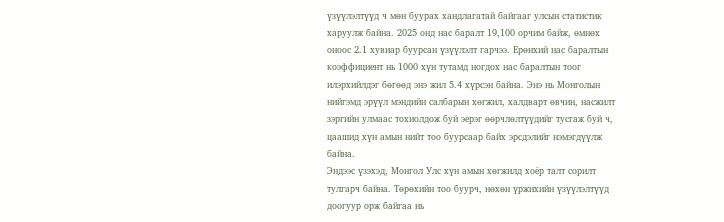үзүүлэлтүүд ч мөн буурах хандлагатай байгааг улсын статистик харуулж байна. 2025 онд нас баралт 19,100 орчим байж, өмнөх оноос 2.1 хувиар буурсан үзүүлэлт гарчээ. Ерөнхий нас баралтын коэффициент нь 1000 хүн тутамд ногдох нас баралтын тоог илэрхийлдэг бөгөөд энэ жил 5.4 хүрсэн байна. Энэ нь Монголын нийгэмд эрүүл мэндийн салбарын хөгжил, халдварт өвчин, насжилт зэргийн улмаас тохиолдож буй эерэг өөрчлөлтүүдийг тусгаж буй ч, цаашид хүн амын нийт тоо буурсаар байх эрсдэлийг нэмэгдүүлж байна.
Эндээс үзэхэд, Монгол Улс хүн амын хөгжилд хоёр талт сорилт тулгарч байна. Төрөхийн тоо буурч, нөхөн үржихийн үзүүлэлтүүд доогуур орж байгаа нь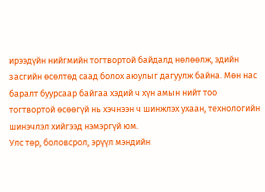ирээдүйн нийгмийн тогтвортой байдалд нөлөөлж, эдийн засгийн өсөлтөд саад болох аюулыг дагуулж байна. Мөн нас баралт буурсаар байгаа хэдий ч хүн амын нийт тоо тогтвортой өсөөгүй нь хэчнээн ч шинжлэх ухаан, технологийн шинэчлэл хийгээд нэмэргүй юм.
Улс төр, боловсрол, эрүүл мэндийн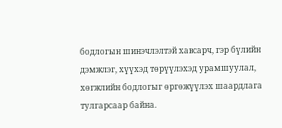бодлогын шинэчлэлтэй хавсарч, гэр бүлийн дэмжлэг, хүүхэд төрүүлэхэд урамшуулал, хөгжлийн бодлогыг өргөжүүлэх шаардлага тулгарсаар байна.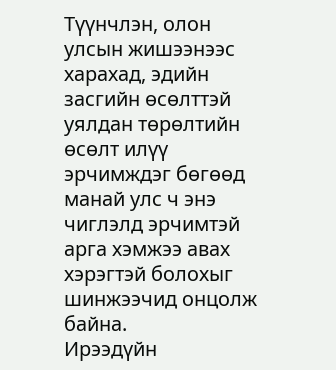Түүнчлэн, олон улсын жишээнээс харахад, эдийн засгийн өсөлттэй уялдан төрөлтийн өсөлт илүү эрчимждэг бөгөөд манай улс ч энэ чиглэлд эрчимтэй арга хэмжээ авах хэрэгтэй болохыг шинжээчид онцолж байна.
Ирээдүйн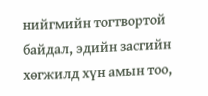нийгмийн тогтвортой байдал, эдийн засгийн хөгжилд хүн амын тоо,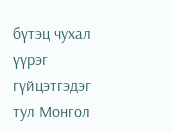бүтэц чухал үүрэг гүйцэтгэдэг тул Монгол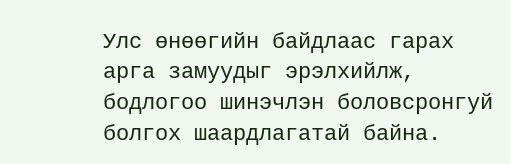Улс өнөөгийн байдлаас гарах арга замуудыг эрэлхийлж, бодлогоо шинэчлэн боловсронгуй болгох шаардлагатай байна.